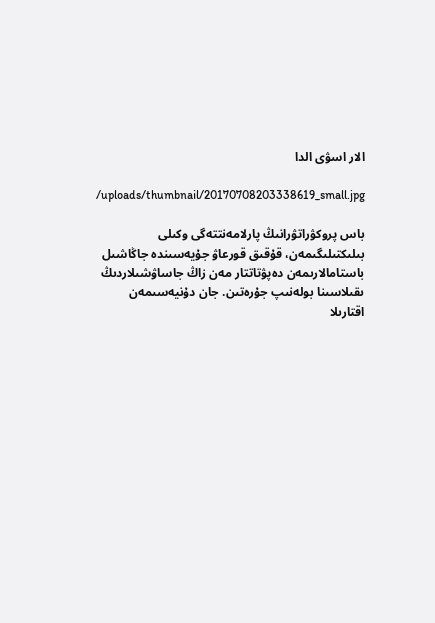الار اسۋى الدا

/uploads/thumbnail/20170708203338619_small.jpg

باس پروكۋراتۋرانىڭ پارلامەنتتەگى وكىلى بىلىكتىلىگىمەن، قۇقىق قورعاۋ جۇيەسىندە جاڭاشىل باستامالارىمەن دەپۋتاتتار مەن زاڭ جاساۋشىلاردىڭ ىقىلاسىنا بولەنىپ جۇرەتىن. جان دۇنيەسىمەن اقتارىلا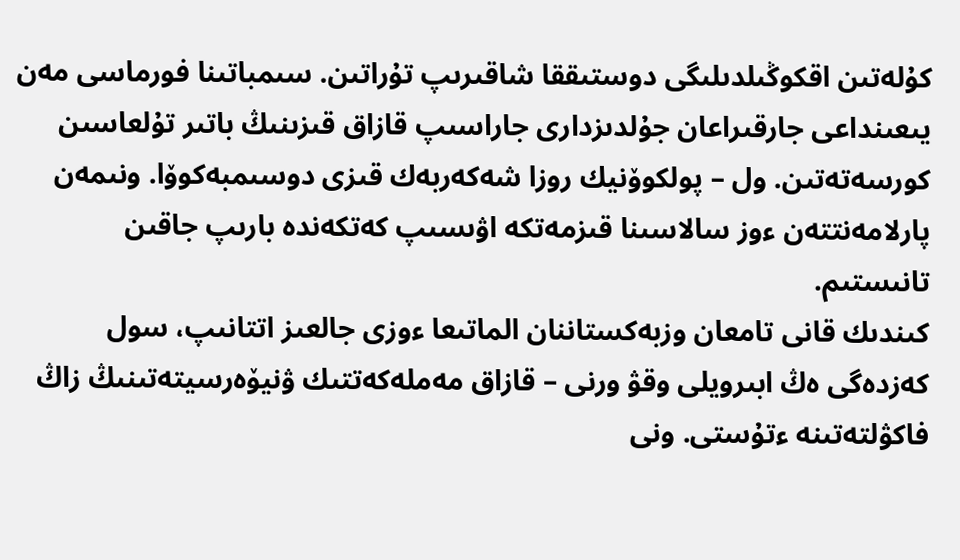كۇلەتىن اقكوڭىلدىلىگى دوستىققا شاقىرىپ تۇراتىن. سىمباتىنا فورماسى مەن يىعىنداعى جارقىراعان جۇلدىزدارى جاراسىپ قازاق قىزىنىڭ باتىر تۇلعاسىن كورسەتەتىن. ول – پولكوۆنيك روزا شەكەربەك قىزى دوسىمبەكوۆا. ونىمەن پارلامەنتتەن ءوز سالاسىنا قىزمەتكە اۋىسىپ كەتكەندە بارىپ جاقىن تانىستىم.
كىندىك قانى تامعان وزبەكستاننان الماتىعا ءوزى جالعىز اتتانىپ، سول كەزدەگى ەڭ ابىرويلى وقۋ ورنى – قازاق مەملەكەتتىك ۋنيۆەرسيتەتىنىڭ زاڭ فاكۋلتەتىنە ءتۇستى. ونى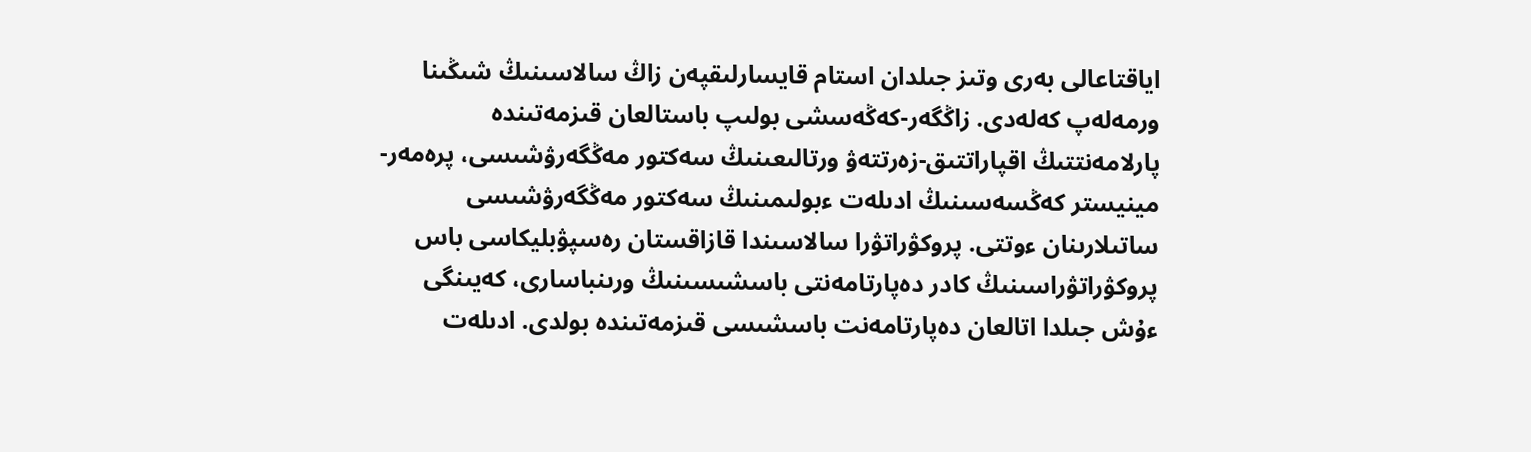اياقتاعالى بەرى وتىز جىلدان استام قايسارلىقپەن زاڭ سالاسىنىڭ شىڭىنا ورمەلەپ كەلەدى. زاڭگەر-كەڭەسشى بولىپ باستالعان قىزمەتىندە پارلامەنتتىڭ اقپاراتتىق-زەرتتەۋ ورتالىعىنىڭ سەكتور مەڭگەرۋشىسى، پرەمەر-مينيستر كەڭسەسىنىڭ ادىلەت ءبولىمىنىڭ سەكتور مەڭگەرۋشىسى ساتىلارىنان ءوتتى. پروكۋراتۋرا سالاسىندا قازاقستان رەسپۋبليكاسى باس پروكۋراتۋراسىنىڭ كادر دەپارتامەنتى باسشىسىنىڭ ورىنباسارى، كەيىنگى ءۇش جىلدا اتالعان دەپارتامەنت باسشىسى قىزمەتىندە بولدى. ادىلەت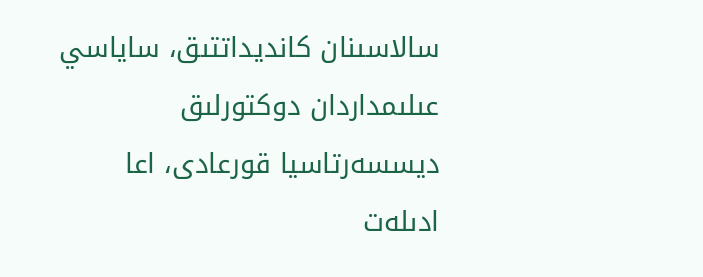سالاسىنان كانديداتتىق، ساياسي عىلىمداردان دوكتورلىق ديسسەرتاسيا قورعادى، اعا ادىلەت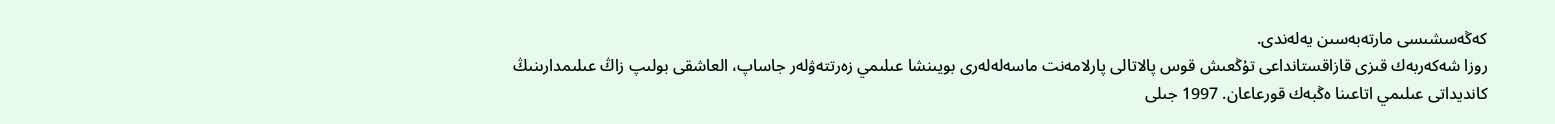كەڭەسشىسى مارتەبەسىن يەلەندى.
روزا شەكەربەك قىزى قازاقستانداعى تۇڭعىش قوس پالاتالى پارلامەنت ماسەلەلەرى بويىنشا عىلىمي زەرتتەۋلەر جاساپ، العاشقى بولىپ زاڭ عىلىمدارىنىڭ كانديداتى عىلىمي اتاعىنا ەڭبەك قورعاعان. 1997 جىلى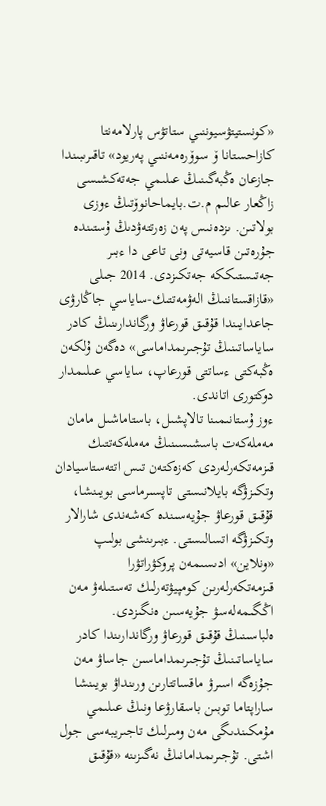«كونستيتۋسيوننىي ستاتۋس پارلامەنتا كازاحستانا ۆ سوۆرەمەننىي پەريود» تاقىرىبىندا جازعان ەڭبەگىنىڭ عىلىمي جەتەكشىسى زاڭعار عالىم م.ت.بايماحانوۆتىڭ ءوزى بولاتىن. ىزدەنىس پەن زەرتتەۋدىڭ ۇستىندە جۇرەتىن قاسيەتى ونى تاعى دا ءبىر جەتىستىككە جەتكىزدى. 2014 جىلى «قازاقستاننىڭ الەۋمەتتىك-ساياسي جاڭارۋى جاعدايىندا قۇقىق قورعاۋ ورگاندارىنىڭ كادر ساياساتىنىڭ تۇجىرىمداماسى» دەگەن ۇلكەن ەڭبەكتى ءساتتى قورعاپ، ساياسي عىلىمدار دوكتورى اتاندى.
ءوز ۇستانىمىنا تالاپشىل، باستاماشىل مامان مەملەكەت باسشىسىنىڭ مەملەكەتتىك قىزمەتكەرلەردى كەزەكتەن تىس اتتەستاسيادان وتكىزۋگە بايلانىستى تاپسىرماسى بويىنشا، قۇقىق قورعاۋ جۇيەسىندە كەشەندى شارالار وتكىزۋگە اتسالىستى. ءبىرىنشى بولىپ «ونلاين» ادىسىمەن پروكۋراتۋرا قىزمەتكەرلەرىن كومپيۋتەرلىك تەستىلەۋ مەن اڭگىمەلەسۋ جۇيەسىن ەنگىزدى.
ەلباسىنىڭ قۇقىق قورعاۋ ورگاندارىندا كادر ساياساتىنىڭ تۇجىرىمداماسىن جاساۋ مەن جۇزەگە اسىرۋ ماقساتتارىن ورىنداۋ بويىنشا ساراپتاما توبىن باسقارۋعا ونىڭ عىلىمي مۇمكىندىگى مەن ومىرلىك تاجىريبەسى جول اشتى. تۇجىرىمدامانىڭ نەگىزىنە «قۇقىق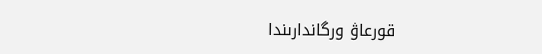قورعاۋ ورگاندارىندا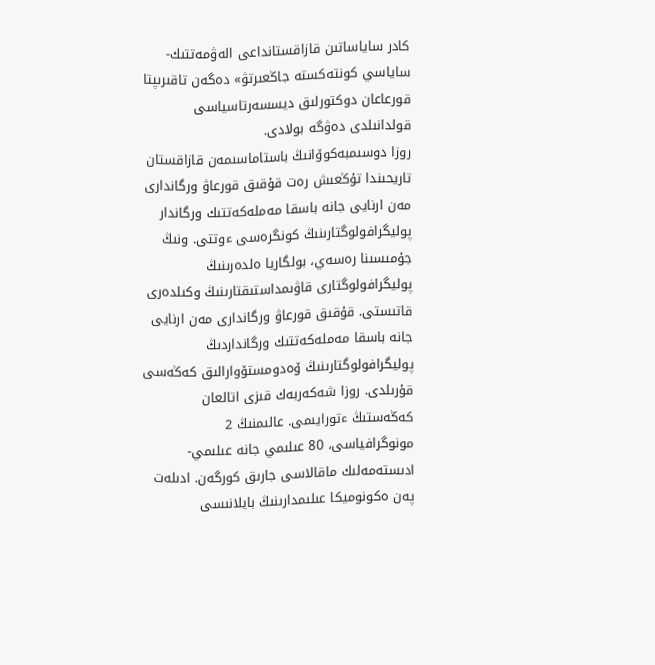كادر ساياساتىن قازاقستانداعى الەۋمەتتىك-ساياسي كونتەكستە جاڭعىرتۋ» دەگەن تاقىرىپتا قورعاعان دوكتورلىق ديسسەرتاسياسى قولدانىلدى دەۋگە بولادى.
روزا دوسىمبەكوۆانىڭ باستاماسىمەن قازاقستان تاريحىندا تۇڭعىش رەت قۇقىق قورعاۋ ورگاندارى مەن ارنايى جانە باسقا مەملەكەتتىك ورگاندار پوليگرافولوگتارىنىڭ كونگرەسى ءوتتى. ونىڭ جۇمىسىنا رەسەي، بولگاريا ەلدەرىنىڭ پوليگرافولوگتارى قاۋىمداستىقتارىنىڭ وكىلدەرى قاتىستى. قۇقىق قورعاۋ ورگاندارى مەن ارنايى جانە باسقا مەملەكەتتىك ورگانداردىڭ پوليگرافولوگتارىنىڭ ۆەدومستۆوارالىق كەڭەسى قۇرىلدى. روزا شەكەربەك قىزى اتالعان كەڭەستىڭ ءتورايىمى. عالىمنىڭ 2 مونوگرافياسى، 80 عىلىمي جانە عىلىمي-ادىستەمەلىك ماقالاسى جارىق كورگەن. ادىلەت پەن ەكونوميكا عىلىمدارىنىڭ بايلانىسى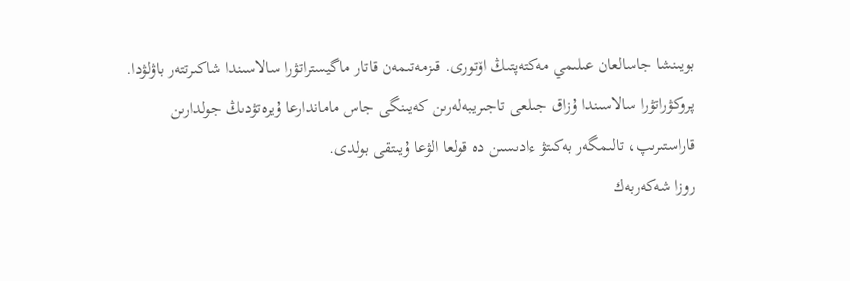بويىنشا جاسالعان عىلىمي مەكتەپتىڭ اۆتورى. قىزمەتىمەن قاتار ماگيستراتۋرا سالاسىندا شاكىرتتەر باۋلۋدا.
پروكۋراتۋرا سالاسىندا ۇزاق جىلعى تاجىريبەلەرىن كەيىنگى جاس ماماندارعا ۇيرەتۋدىڭ جولدارىن قاراستىرىپ، تالىمگەر بەكىتۋ ءادىسىن دە قولعا الۋعا ۇيىتقى بولدى.
روزا شەكەربەك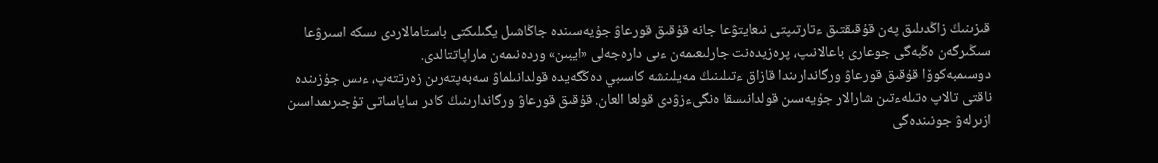قىزىنىڭ زاڭدىلىق پەن قۇقىقتىق ءتارتىپتى نىعايتۋعا جانە قۇقىق قورعاۋ جۇيەسىندە جاڭاشىل يگىلىكتى باستامالاردى ىسكە اسىرۋعا سىڭىرگەن ەڭبەگى جوعارى باعالانىپ، پرەزيدەنت جارلىعىمەن ءىى دارەجەلى «ايبىن» وردەنىمەن ماراپاتتالدى.
دوسىمبەكوۆا قۇقىق قورعاۋ ورگاندارىندا قازاق ءتىلىنىڭ مەيلىنشە كاسىبي دەڭگەيدە قولدانىلماۋ سەبەپتەرىن زەرتتەپ، ءىس جۇزىندە ناقتى تالاپ ەتىلەءتىن شارالار جۇيەسىن قولدانىسقا ەنگىءزۋدى قولعا العان. قۇقىق قورعاۋ ورگاندارىنىڭ كادر ساياساتى تۇجىرىمداسىن ازىرلەۋ جونىندەگى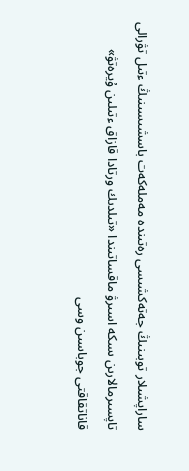ساراپشىلار توبىنىڭ جەتەكشىسى رەتىندە مەملەكەت باسشىسىنىڭ ءتىل تۋرالى تاپسىرمالارىن ىسكە اسىرۋ ماقساتىندا «تىلدىك ورتادا قازاق ءتىلىن ۇيرەتۋ» قاناتقاقتى جوباسىن وسى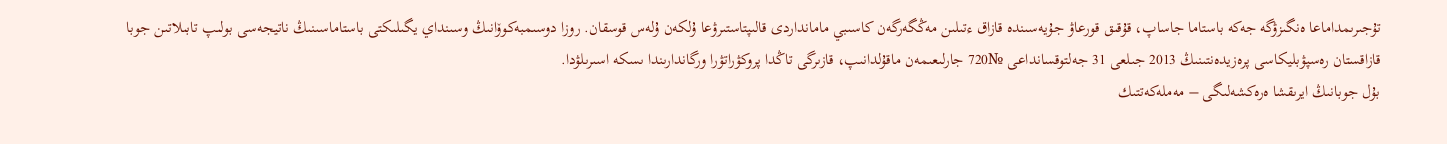تۇجىرىمداماعا ەنگىزۋگە جەكە باستاما جاساپ، قۇقىق قورعاۋ جۇيەسىندە قازاق ءتىلىن مەڭگەرگەن كاسىبي مامانداردى قالىپتاستىرۋعا ۇلكەن ۇلەس قوسقان. روزا دوسىمبەكوۆانىڭ وسىنداي يگىلىكتى باستاماسىنىڭ ناتيجەسى بولىپ تابىلاتىن جوبا قازاقستان رەسپۋبليكاسى پرەزيدەنتىنىڭ 2013 جىلعى 31 جەلتوقسانداعى №720 جارلىعىمەن ماقۇلدانىپ، قازىرگى تاڭدا پروكۋراتۋرا ورگاندارىندا ىسكە اسىرىلۋدا.
بۇل جوبانىڭ ايرىقشا ەرەكشەلىگى – مەملەكەتتىك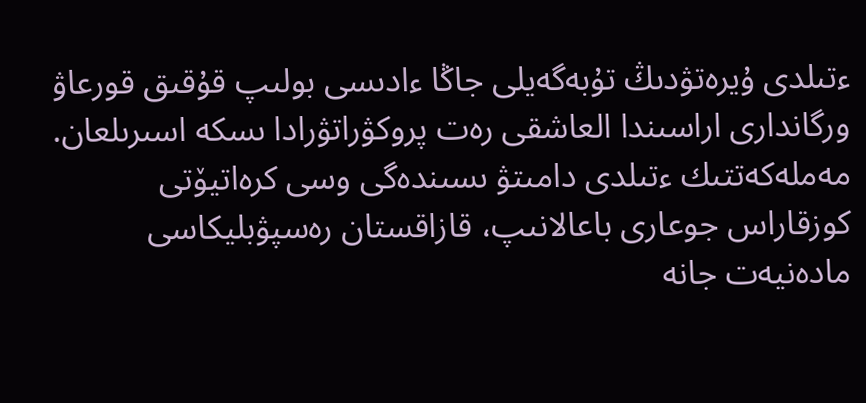ءتىلدى ۇيرەتۋدىڭ تۇبەگەيلى جاڭا ءادىسى بولىپ قۇقىق قورعاۋ ورگاندارى اراسىندا العاشقى رەت پروكۋراتۋرادا ىسكە اسىرىلعان. مەملەكەتتىك ءتىلدى دامىتۋ ىسىندەگى وسى كرەاتيۆتى كوزقاراس جوعارى باعالانىپ، قازاقستان رەسپۋبليكاسى مادەنيەت جانە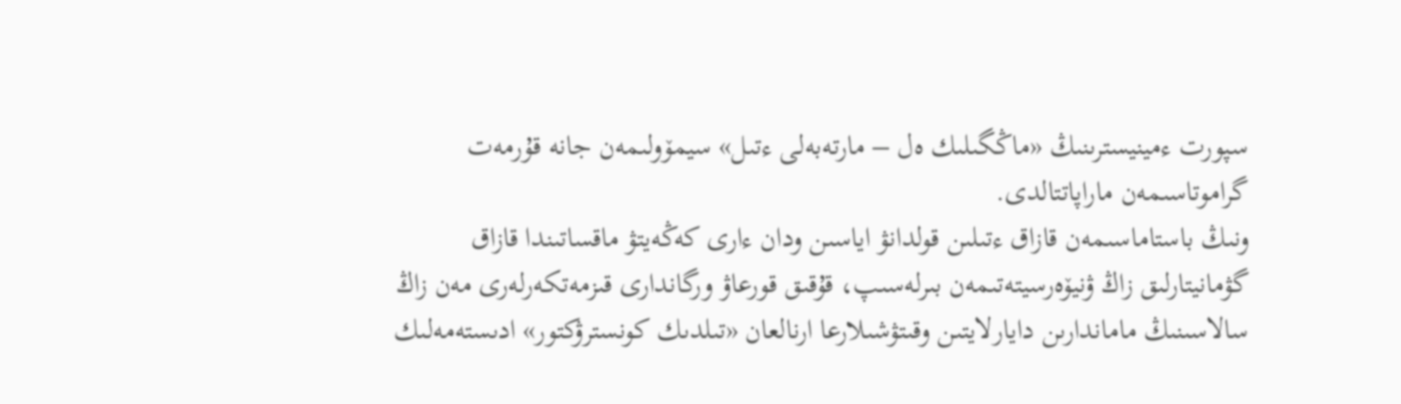سپورت ءمينيسترىنىڭ «ماڭگىلىك ەل – مارتەبەلى ءتىل» سيمۆولىمەن جانە قۇرمەت گراموتاسىمەن ماراپاتتالدى.
ونىڭ باستاماسىمەن قازاق ءتىلىن قولدانۋ اياسىن ودان ءارى كەڭەيتۋ ماقساتىندا قازاق گۋمانيتارلىق زاڭ ۋنيۆەرسيتەتىمەن بىرلەسىپ، قۇقىق قورعاۋ ورگاندارى قىزمەتكەرلەرى مەن زاڭ سالاسىنىڭ ماماندارىن دايارلايتىن وقىتۋشىلارعا ارنالعان «تىلدىك كونسترۋكتور» ادىستەمەلىك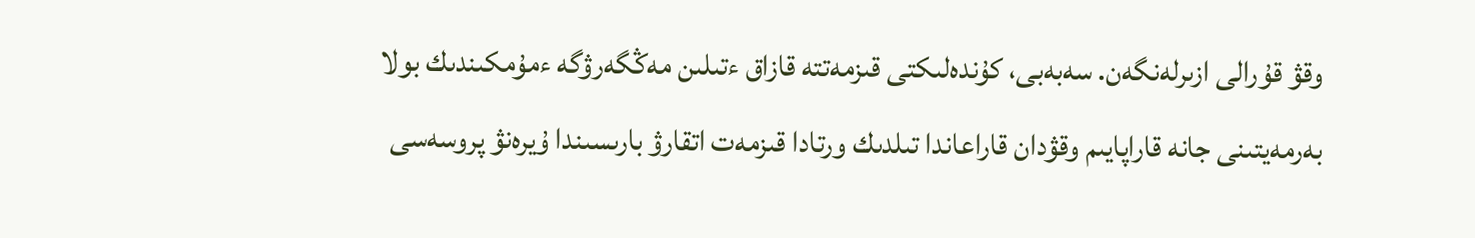وقۋ قۇرالى ازىرلەنگەن. سەبەبى، كۇندەلىكتى قىزمەتتە قازاق ءتىلىن مەڭگەرۋگە ءمۇمكىندىك بولا بەرمەيتىنى جانە قاراپايىم وقۋدان قاراعاندا تىلدىك ورتادا قىزمەت اتقارۋ بارىسىندا ۇيرەنۋ پروسەسى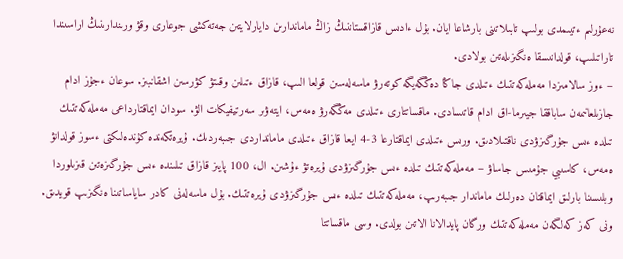نەعۇرلىم ءتيىمدى بولىپ تابىلاتىنى بارشاعا ايان. بۇل ءادىس قازاقستاننىڭ زاڭ ماماندارىن دايارلايتىن جەتەكشى جوعارى وقۋ ورىندارىنىڭ اراسىندا تاراتىلىپ، قولدانىسقا ەنگىزىلەتىن بولادى.
– ءوز سالامىزدا مەملەكەتتىك ءتىلدى جاڭا دەڭگەيگە كوتەرۋ ماسەلەسىن قولعا الىپ، قازاق ءتىلىن وقىتۋ كۋرسىن اشقانبىز. سوعان ءجۇز ادام جازىلعانىمەن ساباققا جيىرما-اق ادام قاتىسادى. ماقساتتارى ءتىلدى مەڭگەرۋ ەمەس، ايتەۋىر سەرتيفيكات الۋ. سودان ايماقتارداعى مەملەكەتتىك تىلدە ءىس جۇرگىزۋدى ناقتىلادىق. ورىس ءتىلدى ايماقتارعا 3-4 ايعا قازاق ءتىلدى مامانداردى جىبەردىك. ۇيرەتكەندە كۇندەلىكتى ءسوز قولدانۋ ەمەس، كاسىبي جۇمىس جاساۋ – مەملەكەتتىك تىلدە ءىس جۇرگىزۋدى ۇيرەتۋ ءۇشىن. ال، 100 پايىز قازاق تىلىندە ءىس جۇرگىزەتىن قىزىلوردا وبلىسىنا بارلىق ايماقتان دەرلىك ماماندار جىبەرىپ، مەملەكەتتىك تىلدە ءىس جۇرگىزۋدى ۇيرەتتىك. بۇل ماسەلەنى كادر ساياساتىنا ەنگىزىپ قويدىق. ونى كەز كەلگەن مەملەكەتتىك ورگان پايدالانا الاتىن بولدى. وسى ماقساتتا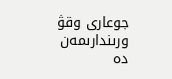جوعارى وقۋ ورىندارىمەن دە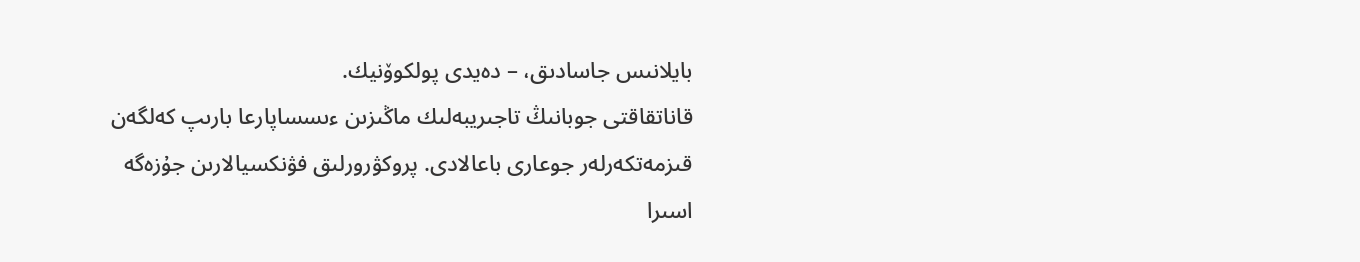بايلانىس جاسادىق، – دەيدى پولكوۆنيك.
قاناتقاقتى جوبانىڭ تاجىريبەلىك ماڭىزىن ءىسساپارعا بارىپ كەلگەن قىزمەتكەرلەر جوعارى باعالادى. پروكۋرورلىق فۋنكسيالارىن جۇزەگە اسىرا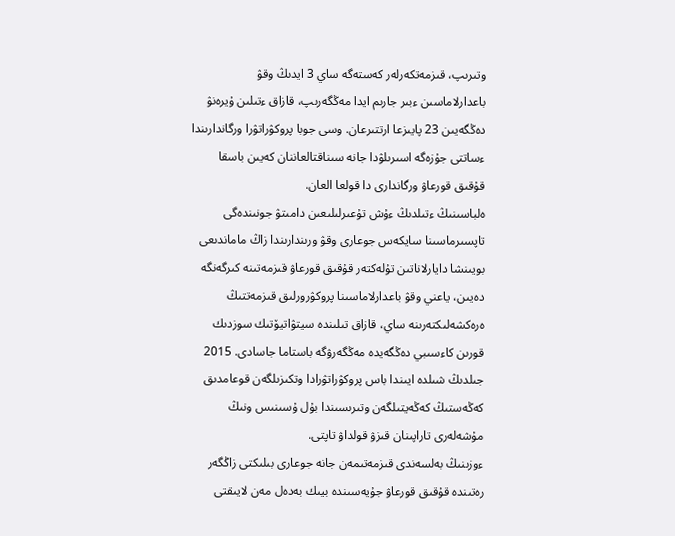وتىرىپ، قىزمەتكەرلەر كەستەگە ساي 3 ايدىڭ وقۋ باعدارلاماسىن ءبىر جارىم ايدا مەڭگەرىپ، قازاق ءتىلىن ۇيرەنۋ دەڭگەيىن 23 پايىزعا ارتتىرعان. وسى جوبا پروكۋراتۋرا ورگاندارىندا ءساتتى جۇزەگە اسىرىلۋدا جانە سىناقتالعاننان كەيىن باسقا قۇقىق قورعاۋ ورگاندارى دا قولعا العان.
ەلباسىنىڭ ءتىلدىڭ ءۇش تۇعىرلىلىعىن دامىتۋ جونىندەگى تاپسىرماسىنا سايكەس جوعارى وقۋ ورىندارىندا زاڭ ماماندىعى بويىنشا دايارلاناتىن تۇلەكتەر قۇقىق قورعاۋ قىزمەتىنە كىرگەنگە دەيىن، ياعني وقۋ باعدارلاماسىنا پروكۋرورلىق قىزمەتتىڭ ەرەكشەلىكتەرىنە ساي، قازاق تىلىندە سيتۋاتيۆتىك سوزدىك قورىن كاءسىبي دەڭگەيدە مەڭگەرۋگە باستاما جاسادى. 2015 جىلدىڭ شىلدە ايىندا باس پروكۋراتۋرادا وتكىزىلگەن قوعامدىق كەڭەستىڭ كەڭەيتىلگەن وتىرىسىندا بۇل ۇسىنىس ونىڭ مۇشەلەرى تاراپىنان قىزۋ قولداۋ تاپتى.
ءوزىنىڭ بەلسەندى قىزمەتىمەن جانە جوعارى بىلىكتى زاڭگەر رەتىندە قۇقىق قورعاۋ جۇيەسىندە بيىك بەدەل مەن لايىقتى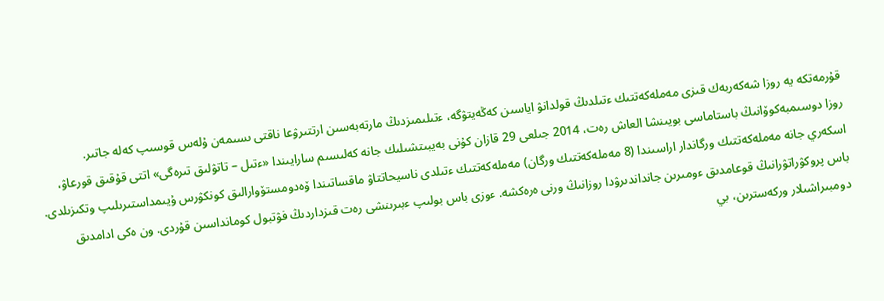قۇرمەتكە يە روزا شەكەربەك قىزى مەملەكەتتىك ءتىلدىڭ قولدانۋ اياسىن كەڭەيتۋگە، ءتىلىمىزدىڭ مارتەبەسىن ارتتىرۋعا ناقتى ىسىمەن ۇلەس قوسىپ كەلە جاتىر.
روزا دوسىمبەكوۆانىڭ باستاماسى بويىنشا العاش رەت، 2014 جىلعى 29 قازان كۇنى بەيبىتشىلىك جانە كەلىسىم سارايىندا «ءتىل – تاتۋلىق تىرەگى» اتتى قۇقىق قورعاۋ، اسكەري جانە مەملەكەتتىك ورگاندار اراسىندا (8 مەملەكەتتىك ورگان) مەملەكەتتىك ءتىلدى ناسيحاتتاۋ ماقساتىندا ۆەدومستۆوارالىق كونكۋرس ۇيىمداستىرىلىپ وتكىزىلدى.
باس پروكۋراتۋرانىڭ قوعامدىق ءومىرىن جانداندىرۋدا روزانىڭ ورنى ەرەكشە. ءوزى باس بولىپ ءبىرىنشى رەت قىزداردىڭ فۋتبول كومانداسىن قۇردى. ون ەكى ادامدىق دومبىراشىلار وركەسترىن، بي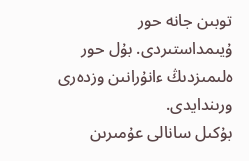توبىن جانە حور ۇيىمداستىردى. بۇل حور ەلىمىزدىڭ ءانۇرانىن وزدەرى ورىندايدى.
بۇكىل سانالى عۇمىرىن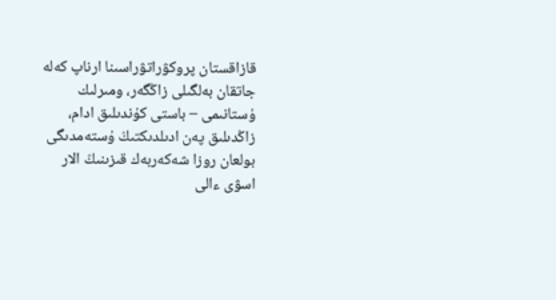قازاقستان پروكۋراتۋراسىنا ارناپ كەلە جاتقان بەلگىلى زاڭگەر، ومىرلىك ۇستانىمى – باستى كۇندىلىق ادام، زاڭدىلىق پەن ادىلدىكتىڭ ۇستەمدىگى بولعان روزا شەكەربەك قىزىنىڭ الار اسۋى ءالى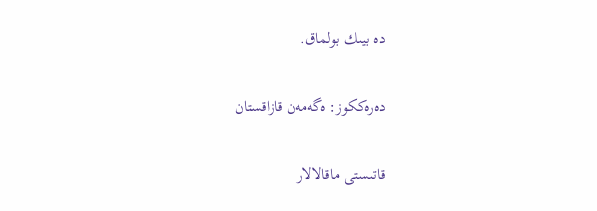دە بيىك بولماق.

دەرەككوز: ەگەمەن قازاقستان

قاتىستى ماقالالار